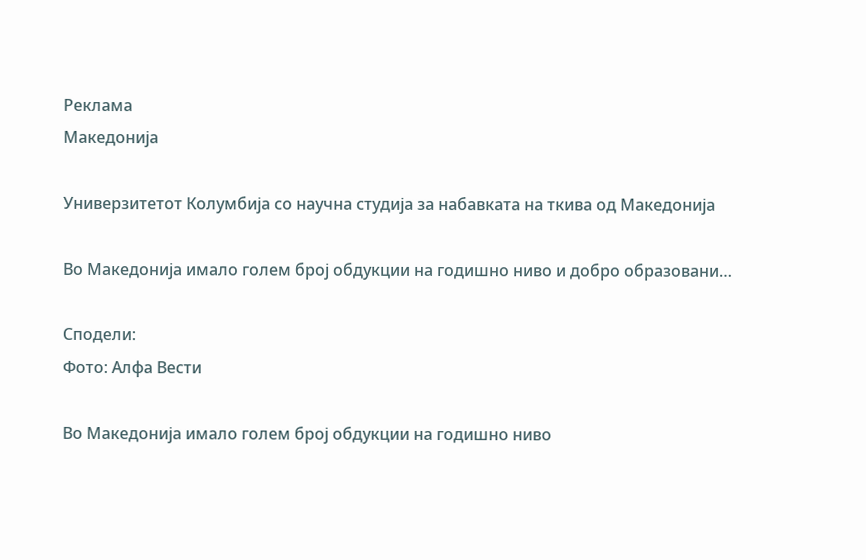Реклама
Македонија

Универзитетот Колумбија со научна студија за набавката на ткива од Македонија

Во Македонија имало голем број обдукции на годишно ниво и добро образовани…

Сподели:
Фото: Алфа Вести

Во Македонија имало голем број обдукции на годишно ниво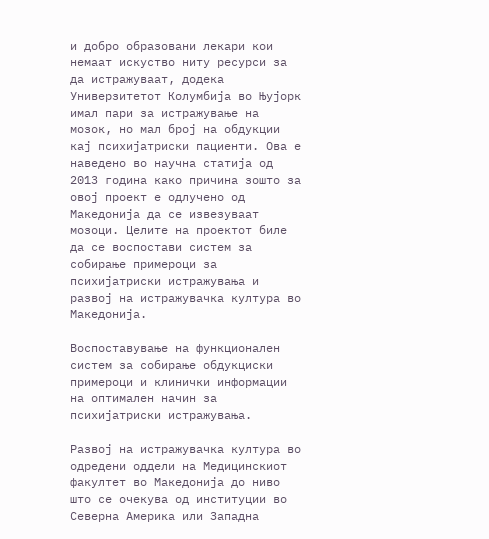и добро образовани лекари кои немаат искуство ниту ресурси за да истражуваат, додека Универзитетот Колумбија во Њујорк имал пари за истражување на мозок, но мал број на обдукции кај психијатриски пациенти. Ова е наведено во научна статија од 2013 година како причина зошто за овој проект е одлучено од Македонија да се извезуваат мозоци. Целите на проектот биле да се воспостави систем за собирање примероци за психијатриски истражувања и развој на истражувачка култура во Македонија.

Воспоставување на функционален систем за собирање обдукциски примероци и клинички информации на оптимален начин за психијатриски истражувања.

Развој на истражувачка култура во одредени оддели на Медицинскиот факултет во Македонија до ниво што се очекува од институции во Северна Америка или Западна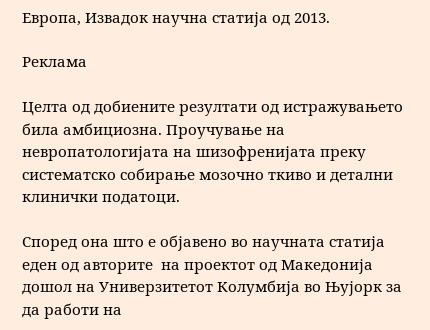Европа, Извадок научна статија од 2013.

Реклама

Целта од добиените резултати од истражувањето била амбициозна. Проучување на невропатологијата на шизофренијата преку систематско собирање мозочно ткиво и детални клинички податоци.

Според она што е објавено во научната статија еден од авторите  на проектот од Македонија дошол на Универзитетот Колумбија во Њујорк за да работи на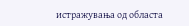истражувања од областа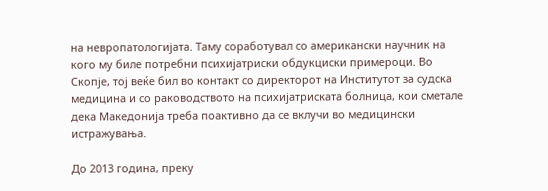на невропатологијата. Таму соработувал со американски научник на кого му биле потребни психијатриски обдукциски примероци. Во Скопје, тој веќе бил во контакт со директорот на Институтот за судска медицина и со раководството на психијатриската болница, кои сметале дека Македонија треба поактивно да се вклучи во медицински истражувања.

До 2013 година, преку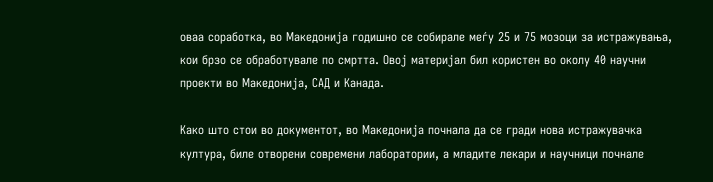оваа соработка, во Македонија годишно се собирале меѓу 25 и 75 мозоци за истражувања, кои брзо се обработувале по смртта. Овој материјал бил користен во околу 40 научни проекти во Македонија, САД и Канада.

Како што стои во документот, во Македонија почнала да се гради нова истражувачка култура, биле отворени современи лаборатории, а младите лекари и научници почнале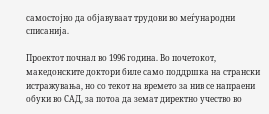самостојно да објавуваат трудови во меѓународни списанија.

Проектот почнал во 1996 година. Во почетокот, македонските доктори биле само поддршка на странски истражувања, но со текот на времето за нив се напраени обуки во САД, за потоа да земат директно учество во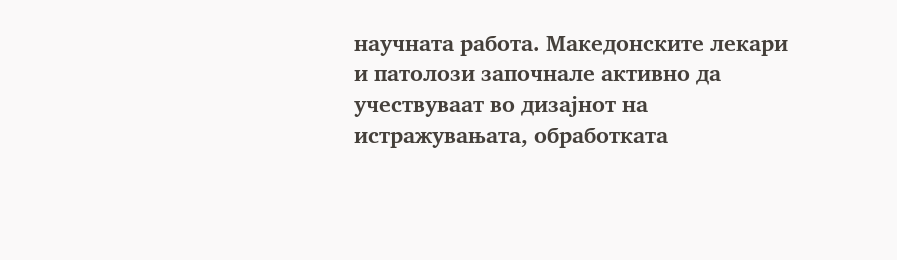научната работа. Македонските лекари и патолози започнале активно да учествуваат во дизајнот на истражувањата, обработката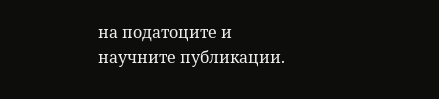на податоците и научните публикации.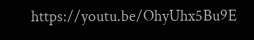https://youtu.be/OhyUhx5Bu9E